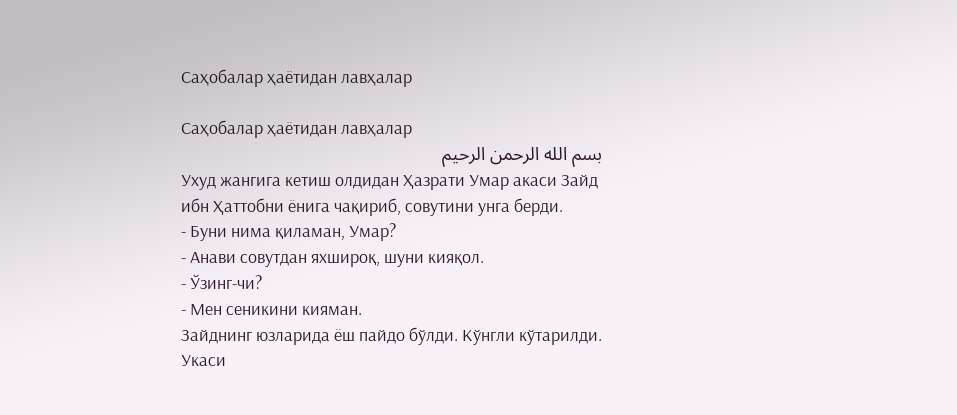Саҳобалар ҳаётидан лавҳалар

Саҳобалар ҳаётидан лавҳалар
بسم الله الرحمن الرحيم
Ухуд жангига кетиш олдидан Ҳазрати Умар акаси Зайд ибн Ҳаттобни ёнига чақириб, совутини унга берди.
- Буни нима қиламан, Умар?
- Анави совутдан яхшироқ, шуни кияқол.
- Ўзинг-чи?
- Мен сеникини кияман.
Зайднинг юзларида ёш пайдо бўлди. Кўнгли кўтарилди. Укаси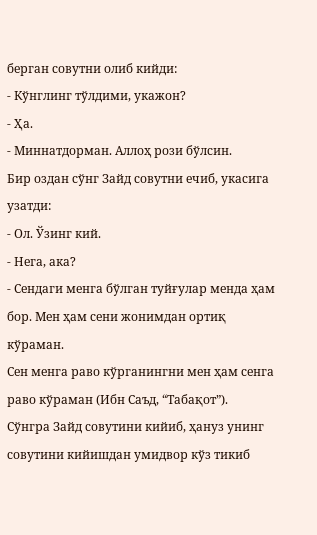берган совутни олиб кийди:
- Кўнглинг тўлдими, укажон?
- Ҳа.
- Миннатдорман. Аллоҳ рози бўлсин.
Бир оздан сўнг Зайд совутни ечиб, укасига узатди:
- Ол. Ўзинг кий.
- Нега, ака?
- Сендаги менга бўлган туйғулар менда ҳам бор. Мен ҳам сени жонимдан ортиқ кўраман.
Сен менга раво кўрганингни мен ҳам сенга раво кўраман (Ибн Саъд, “Табақот”).
Сўнгра Зайд совутини кийиб, ҳануз унинг совутини кийишдан умидвор кўз тикиб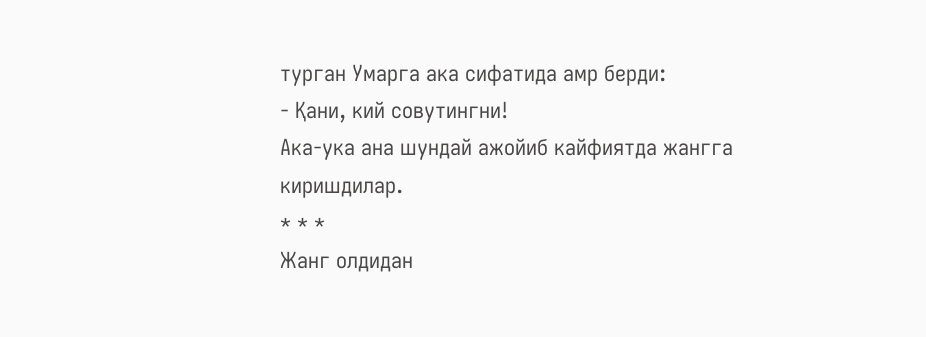турган Умарга ака сифатида амр берди:
- Қани, кий совутингни!
Ака-ука ана шундай ажойиб кайфиятда жангга киришдилар.
* * *
Жанг олдидан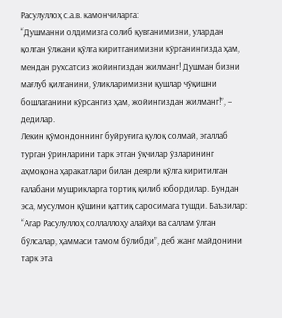Расулуллоҳ с.а.в. камончиларга:
“Душманни олдимизга солиб қувганимизни, улардан қолган ўлжани қўлга киритганимизни кўрганингизда ҳам, мендан рухсатсиз жойингиздан жилманг! Душман бизни мағлуб қилганини, ўликларимизни қушлар чўқишни бошлаганини кўрсангиз ҳам, жойингиздан жилманг!”, – дедилар.
Лекин қўмондоннинг буйруғига қулоқ солмай, эгаллаб турган ўринларини тарк этган ўқчилар ўзларининг аҳмоқона ҳаракатлари билан деярли қўлга киритилган ғалабани мушрикларга тортиқ қилиб юбордилар. Бундан эса, мусулмон қўшини қаттиқ саросимага тушди. Баъзилар: “Агар Расулуллоҳ соллаллоҳу алайҳи ва саллам ўлган бўлсалар, ҳаммаси тамом бўлибди”, деб жанг майдонини тарк эта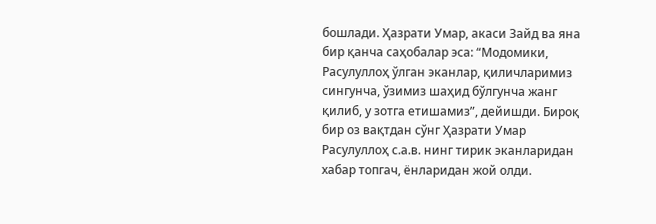бошлади. Ҳазрати Умар, акаси Зайд ва яна бир қанча саҳобалар эса: “Модомики, Расулуллоҳ ўлган эканлар, қиличларимиз сингунча, ўзимиз шаҳид бўлгунча жанг қилиб, у зотга етишамиз”, дейишди. Бироқ бир оз вақтдан сўнг Ҳазрати Умар Расулуллоҳ с.а.в. нинг тирик эканларидан хабар топгач, ёнларидан жой олди.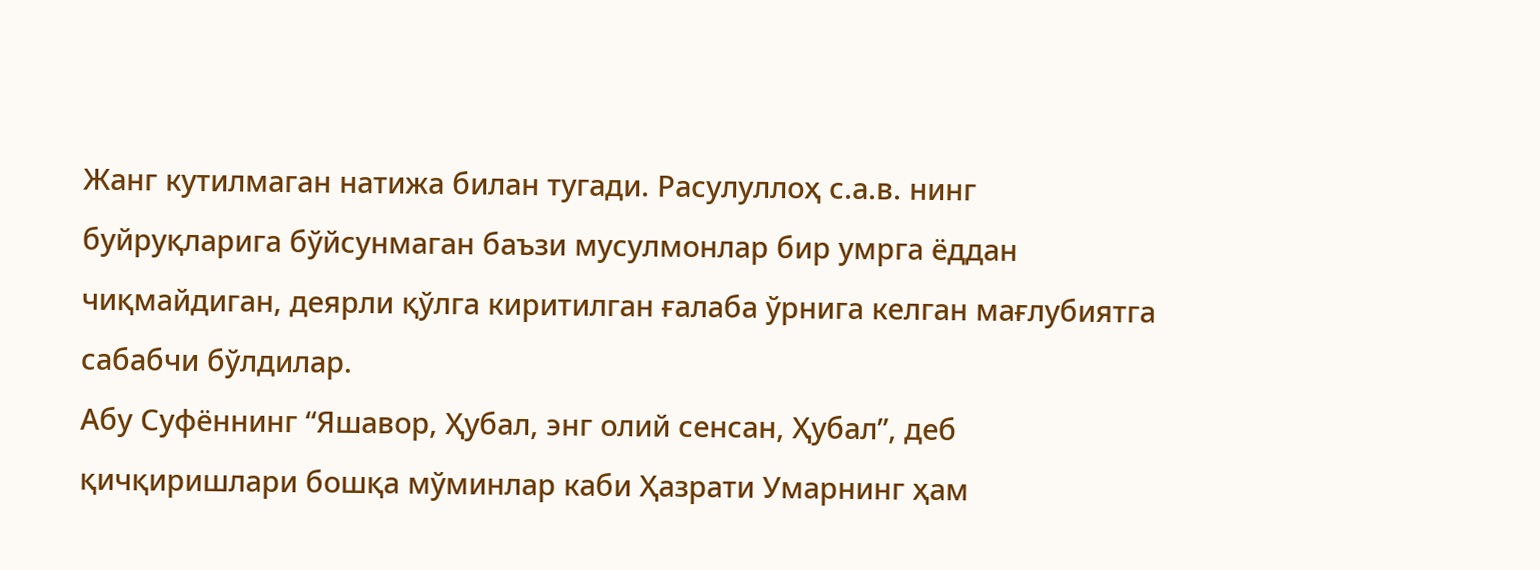Жанг кутилмаган натижа билан тугади. Расулуллоҳ с.а.в. нинг буйруқларига бўйсунмаган баъзи мусулмонлар бир умрга ёддан чиқмайдиган, деярли қўлга киритилган ғалаба ўрнига келган мағлубиятга сабабчи бўлдилар.
Абу Суфённинг “Яшавор, Ҳубал, энг олий сенсан, Ҳубал”, деб қичқиришлари бошқа мўминлар каби Ҳазрати Умарнинг ҳам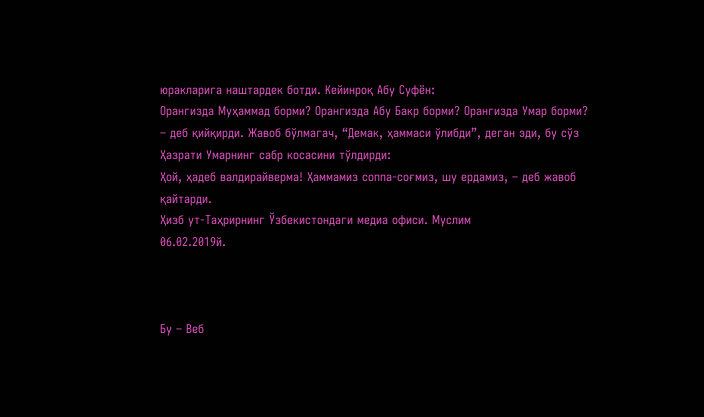юракларига наштардек ботди. Кейинроқ Абу Суфён:
Орангизда Муҳаммад борми? Орангизда Абу Бакр борми? Орангизда Умар борми? – деб қийқирди. Жавоб бўлмагач, “Демак, ҳаммаси ўлибди”, деган эди, бу сўз Ҳазрати Умарнинг сабр косасини тўлдирди:
Ҳой, ҳадеб валдирайверма! Ҳаммамиз соппа-соғмиз, шу ердамиз, – деб жавоб қайтарди.
Ҳизб ут-Таҳрирнинг Ўзбекистондаги медиа офиси. Муслим
06.02.2019й.



Бу – Веб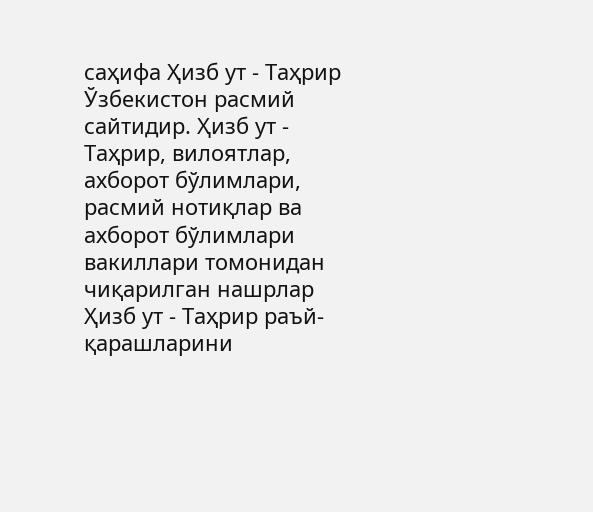саҳифа Ҳизб ут - Таҳрир Ўзбекистон расмий сайтидир. Ҳизб ут - Таҳрир, вилоятлар, ахборот бўлимлари, расмий нотиқлар ва ахборот бўлимлари вакиллари томонидан чиқарилган нашрлар Ҳизб ут - Таҳрир раъй-қарашларини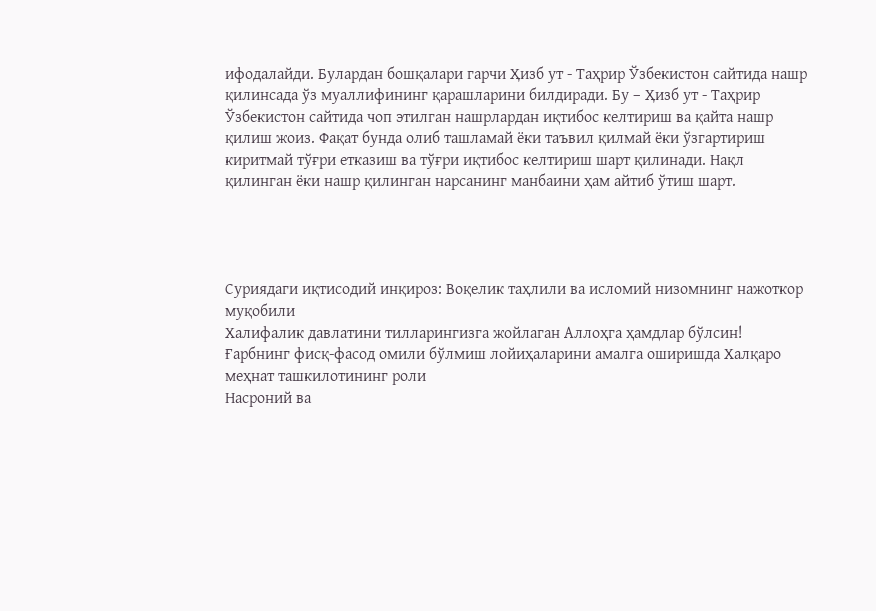ифодалайди. Булардан бошқалари гарчи Ҳизб ут - Таҳрир Ўзбекистон сайтида нашр қилинсада ўз муаллифининг қарашларини билдиради. Бу – Ҳизб ут - Таҳрир Ўзбекистон сайтида чоп этилган нашрлардан иқтибос келтириш ва қайта нашр қилиш жоиз. Фақат бунда олиб ташламай ёки таъвил қилмай ёки ўзгартириш киритмай тўғри етказиш ва тўғри иқтибос келтириш шарт қилинади. Нақл қилинган ёки нашр қилинган нарсанинг манбаини ҳам айтиб ўтиш шарт.




Суриядаги иқтисодий инқироз: Воқелик таҳлили ва исломий низомнинг нажоткор муқобили
Халифалик давлатини тилларингизга жойлаган Аллоҳга ҳамдлар бўлсин!
Ғарбнинг фисқ-фасод омили бўлмиш лойиҳаларини амалга оширишда Халқаро меҳнат ташкилотининг роли
Насроний ва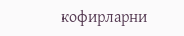кофирларни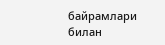байрамлари билан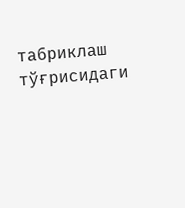табриклаш тўғрисидаги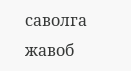саволга жавоб